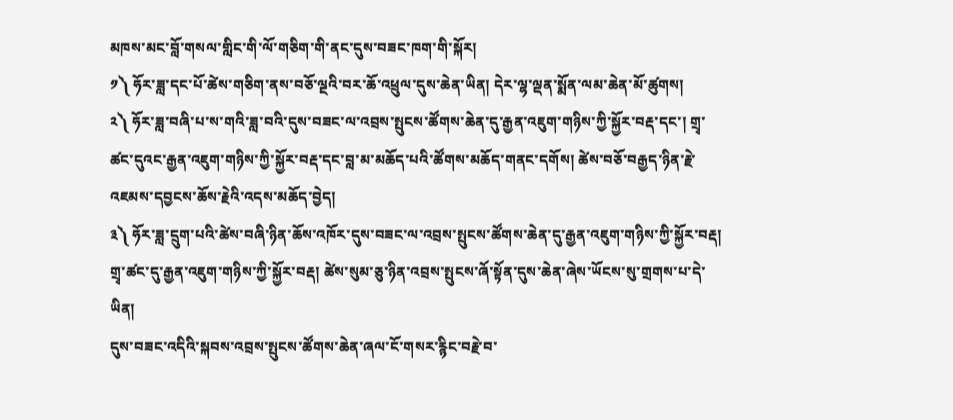མཁས་མང་བློ་གསལ་གླིང་གི་ལོ་གཅིག་གི་ནང་དུས་བཟང་ཁག་གི་སྐོར།
༡༽ ཧོར་ཟླ་དང་པོ་ཚེས་གཅིག་ནས་བཅོ་ལྔའི་བར་ཆོ་འཕྲུལ་དུས་ཆེན་ཡིན། དེར་ལྷ་ལྡན་སྨོན་ལམ་ཆེན་མོ་ཚུགས།
༢༽ ཧོར་ཟླ་བཞི་པ་ས་གའི་ཟླ་བའི་དུས་བཟང་ལ་འབྲས་སྤུངས་ཚོགས་ཆེན་དུ་རྒྱན་འཇུག་གཉིས་ཀྱི་སྐྱོར་བརྡ་དང་། གྲྭ་ཚང་དུའང་རྒྱན་འཇུག་གཉིས་ཀྱི་སྐྱོར་བརྡ་དང་བླ་མ་མཆོད་པའི་ཚོགས་མཆོད་གནང་དགོས། ཚེས་བཅོ་བརྒྱད་ཉིན་རྗེ་འཇམས་དབྱངས་ཆོས་རྗེའི་འདས་མཆོད་བྱེད།
༣༽ ཧོར་ཟླ་དྲུག་པའི་ཚེས་བཞི་ཉིན་ཆོས་འཁོར་དུས་བཟང་ལ་འབྲས་སྤུངས་ཚོགས་ཆེན་དུ་རྒྱན་འཇུག་གཉིས་ཀྱི་སྐྱོར་བརྡ། གྲྭ་ཚང་དུ་རྒྱན་འཇུག་གཉིས་ཀྱི་སྐྱོར་བརྡ། ཚེས་སུམ་ཅུ་ཉིན་འབྲས་སྤུངས་ཞོ་སྟོན་དུས་ཆེན་ཞེས་ཡོངས་སུ་གྲགས་པ་དེ་ཡིན།
དུས་བཟང་འདིའི་སྐབས་འབྲས་སྤུངས་ཚོགས་ཆེན་ཞལ་ངོ་གསར་རྙིང་བརྗེ་བ་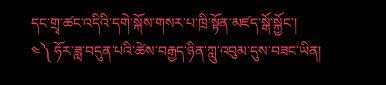དང་གྲྭ་ཚང་འདིའི་དགེ་སྐོས་གསར་པ་ཁྲི་སྟོན་མཛད་སྒོ་སྐྱོང་།
༤༽ ཧོར་ཟླ་བདུན་པའི་ཚེས་བརྒྱད་ཉིན་ཀླུ་འབུམ་དུས་བཟང་ཡིན།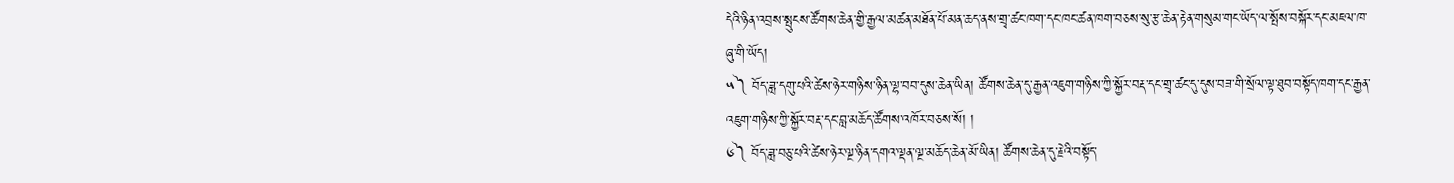དེའི་ཉིན་འབྲས་སྤུངས་ཚོགས་ཆེན་གྱི་རྒྱལ་མཚན་མཐོན་པོ་མན་ཆད་ནས་གྲྭ་ཚང་ཁག་དང་ཁང་ཚན་ཁག་བཅས་སུ་རྩ་ཆེན་རྟེན་གསུམ་གང་ཡོད་ལ་སྤོས་བསྐོར་དང་མཇལ་ཁ་ཞུ་གི་ཡོད།
༥༽ བོད་ཟླ་དགུ་པའི་ཚེས་ཉེར་གཉིས་ཉིན་ལྷ་བབ་དུས་ཆེན་ཡིན། ཚོགས་ཆེན་དུ་རྒྱན་འཇུག་གཉིས་ཀྱི་སྐྱོར་བརྡ་དང་གྲྭ་ཚང་དུ་དུས་བཟ་གི་སྲོལ་ལྟ་ཐུབ་བསྟོད་ཁག་དང་རྒྱན་འཇུག་གཉིས་ཀྱི་སྐྱོར་བརྡ་དང་བླ་མཆོད་ཚོགས་འཁོར་བཅས་སོ། །
༦༽ བོད་ཟླ་བཅུ་པའི་ཚེས་ཉེར་ལྔ་ཉིན་དགའ་ལྡན་ལྔ་མཆོད་ཆེན་མོ་ཡིན། ཚོགས་ཆེན་དུ་རྗེའི་བསྟོད་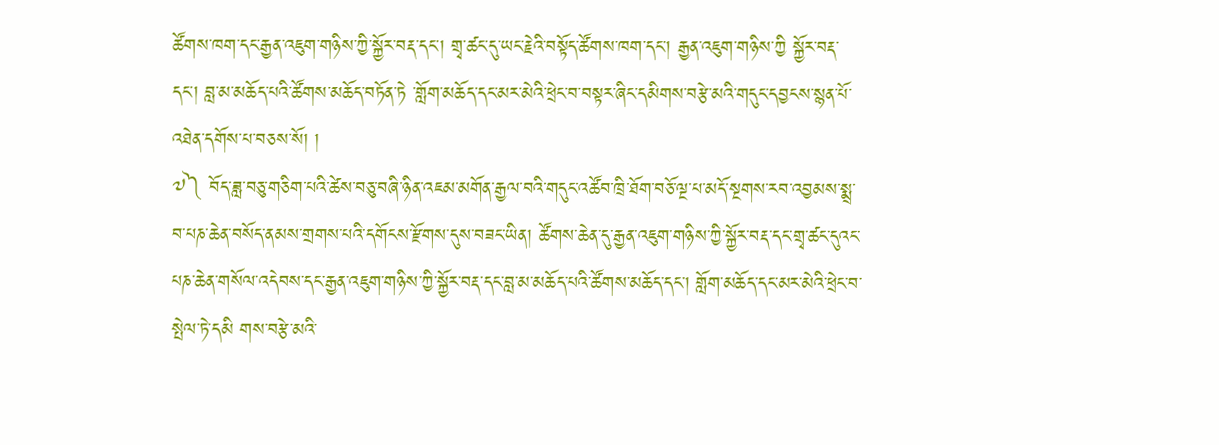ཚོགས་ཁག་དང་རྒྱན་འཇུག་གཉིས་ཀྱི་སྐྱོར་བརྡ་དང་། གྲྭ་ཚང་དུ་ཡང་རྗེའི་བསྟོད་ཚོགས་ཁག་དང་། རྒྱན་འཇུག་གཉིས་ཀྱི སྐྱོར་བརྡ་དང་། བླ་མ་མཆོད་པའི་ཚོགས་མཆོད་བཏོན་ཏེ ་གློག་མཆོད་དང་མར་མེའི་ཕྲེང་བ་བསྟར་ཞིང་དམིགས་བརྩེ་མའི་གདུང་དབྱངས་སྙན་པོ་འཐེན་དགོས་པ་བཅས་སོ། །
༧༽ བོད་ཟླ་བཅུ་གཅིག་པའི་ཚེས་བཅུ་བཞི་ཉིན་འཇམ་མགོན་རྒྱལ་བའི་གདུང་འཚོབ་ཁྲི་ཐོག་བཅོ་ལྔ་པ་མདོ་སྔགས་རབ་འབྱམས་སྨྲ་བ་པཎ་ཆེན་བསོད་ནམས་གྲགས་པའི་དགོངས་རྫོགས་དུས་བཟང་ཡིན། ཚོགས་ཆེན་དུ་རྒྱན་འཇུག་གཉིས་ཀྱི་སྐྱོར་བརྡ་དང་གྲྭ་ཚང་དུའང་པཎ་ཆེན་གསོལ་འདེབས་དང་རྒྱན་འཇུག་གཉིས་ཀྱི་སྐྱོར་བརྡ་དང་བླ་མ་མཆོད་པའི་ཚོགས་མཆོད་དང་། གློག་མཆོད་དང་མར་མེའི་ཕྲེང་བ་སྤེལ་ཏེ་དམི གས་བརྩེ་མའི་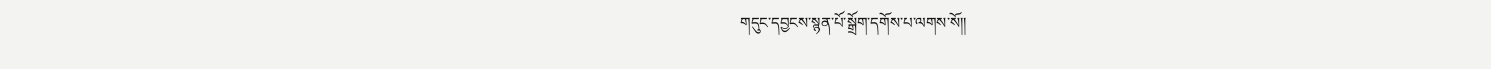གདུང་དབྱངས་སྙན་པོ་སྒྲོག་དགོས་པ་ལགས་སོ།།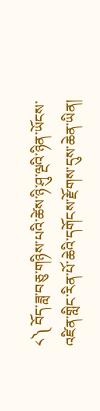༨༽ བོད་ཟླ་བཅུ་གཉིས་པའི་ཚེས་ཉི་ཤུ་ལྔའི་ཉིན་ཡོངས་འཛིན་གླིང་རིན་པོ་ཆེའི་དགོངས་རྫོགས་དུས་ཆེན་ཡིན།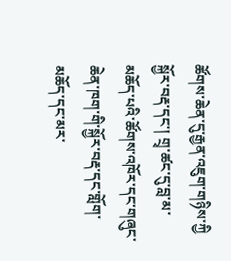ཚོགས་ཆེན་དུ་རྒྱན་འཇུག་གཉིས་ཀྱི སྐྱོར་བརྡ་དང་། གྲྭ་ཚང་དུ་བླ་མ་མཆོད་པའི་ཚོགས་འཁོར་དང་གཞུང་ཆེན་ཁག་གི་སྐྱོར་བརྡ་དང་གློག་མཆོད་དང་མར་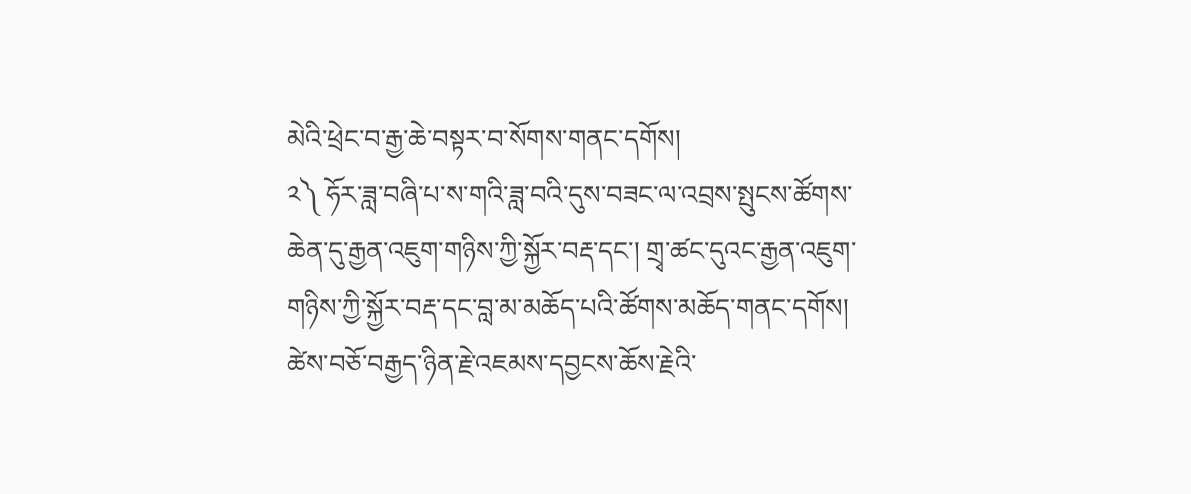མེའི་ཕྲེང་བ་རྒྱ་ཆེ་བསྟར་བ་སོགས་གནང་དགོས།
༢༽ ཧོར་ཟླ་བཞི་པ་ས་གའི་ཟླ་བའི་དུས་བཟང་ལ་འབྲས་སྤུངས་ཚོགས་ཆེན་དུ་རྒྱན་འཇུག་གཉིས་ཀྱི་སྐྱོར་བརྡ་དང་། གྲྭ་ཚང་དུའང་རྒྱན་འཇུག་གཉིས་ཀྱི་སྐྱོར་བརྡ་དང་བླ་མ་མཆོད་པའི་ཚོགས་མཆོད་གནང་དགོས། ཚེས་བཅོ་བརྒྱད་ཉིན་རྗེ་འཇམས་དབྱངས་ཆོས་རྗེའི་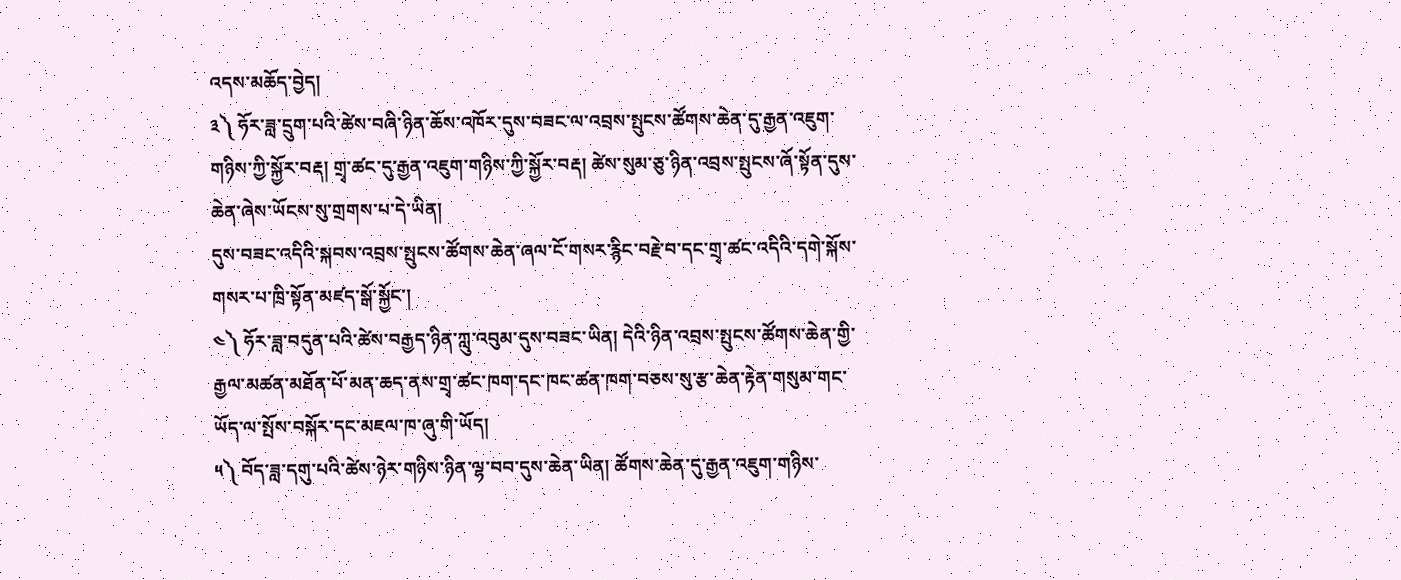འདས་མཆོད་བྱེད།
༣༽ ཧོར་ཟླ་དྲུག་པའི་ཚེས་བཞི་ཉིན་ཆོས་འཁོར་དུས་བཟང་ལ་འབྲས་སྤུངས་ཚོགས་ཆེན་དུ་རྒྱན་འཇུག་གཉིས་ཀྱི་སྐྱོར་བརྡ། གྲྭ་ཚང་དུ་རྒྱན་འཇུག་གཉིས་ཀྱི་སྐྱོར་བརྡ། ཚེས་སུམ་ཅུ་ཉིན་འབྲས་སྤུངས་ཞོ་སྟོན་དུས་ཆེན་ཞེས་ཡོངས་སུ་གྲགས་པ་དེ་ཡིན།
དུས་བཟང་འདིའི་སྐབས་འབྲས་སྤུངས་ཚོགས་ཆེན་ཞལ་ངོ་གསར་རྙིང་བརྗེ་བ་དང་གྲྭ་ཚང་འདིའི་དགེ་སྐོས་གསར་པ་ཁྲི་སྟོན་མཛད་སྒོ་སྐྱོང་།
༤༽ ཧོར་ཟླ་བདུན་པའི་ཚེས་བརྒྱད་ཉིན་ཀླུ་འབུམ་དུས་བཟང་ཡིན། དེའི་ཉིན་འབྲས་སྤུངས་ཚོགས་ཆེན་གྱི་རྒྱལ་མཚན་མཐོན་པོ་མན་ཆད་ནས་གྲྭ་ཚང་ཁག་དང་ཁང་ཚན་ཁག་བཅས་སུ་རྩ་ཆེན་རྟེན་གསུམ་གང་ཡོད་ལ་སྤོས་བསྐོར་དང་མཇལ་ཁ་ཞུ་གི་ཡོད།
༥༽ བོད་ཟླ་དགུ་པའི་ཚེས་ཉེར་གཉིས་ཉིན་ལྷ་བབ་དུས་ཆེན་ཡིན། ཚོགས་ཆེན་དུ་རྒྱན་འཇུག་གཉིས་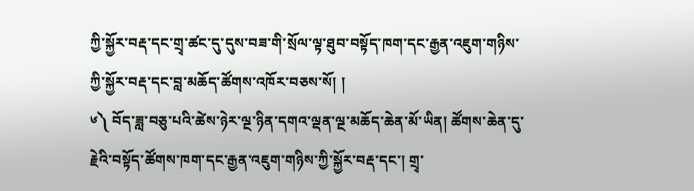ཀྱི་སྐྱོར་བརྡ་དང་གྲྭ་ཚང་དུ་དུས་བཟ་གི་སྲོལ་ལྟ་ཐུབ་བསྟོད་ཁག་དང་རྒྱན་འཇུག་གཉིས་ཀྱི་སྐྱོར་བརྡ་དང་བླ་མཆོད་ཚོགས་འཁོར་བཅས་སོ། །
༦༽ བོད་ཟླ་བཅུ་པའི་ཚེས་ཉེར་ལྔ་ཉིན་དགའ་ལྡན་ལྔ་མཆོད་ཆེན་མོ་ཡིན། ཚོགས་ཆེན་དུ་རྗེའི་བསྟོད་ཚོགས་ཁག་དང་རྒྱན་འཇུག་གཉིས་ཀྱི་སྐྱོར་བརྡ་དང་། གྲྭ་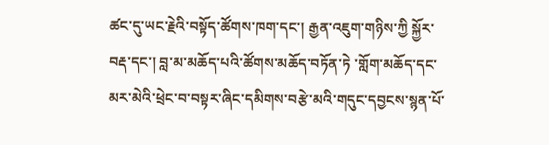ཚང་དུ་ཡང་རྗེའི་བསྟོད་ཚོགས་ཁག་དང་། རྒྱན་འཇུག་གཉིས་ཀྱི སྐྱོར་བརྡ་དང་། བླ་མ་མཆོད་པའི་ཚོགས་མཆོད་བཏོན་ཏེ ་གློག་མཆོད་དང་མར་མེའི་ཕྲེང་བ་བསྟར་ཞིང་དམིགས་བརྩེ་མའི་གདུང་དབྱངས་སྙན་པོ་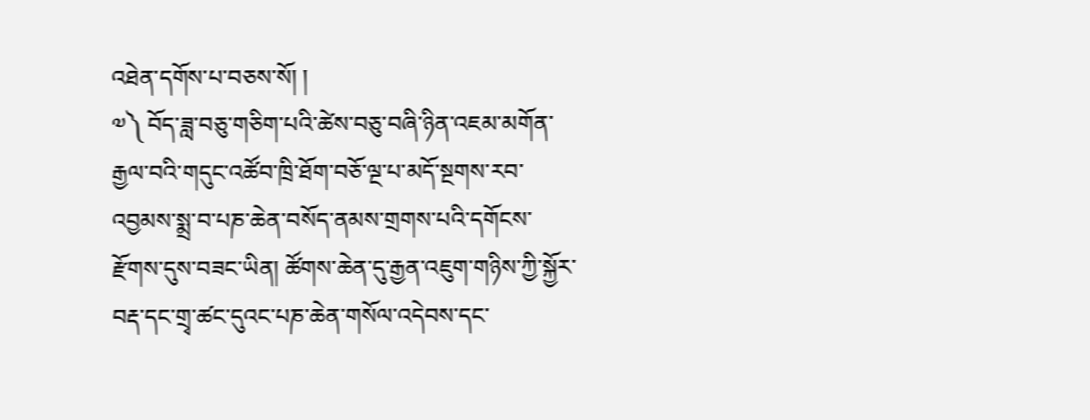འཐེན་དགོས་པ་བཅས་སོ། །
༧༽ བོད་ཟླ་བཅུ་གཅིག་པའི་ཚེས་བཅུ་བཞི་ཉིན་འཇམ་མགོན་རྒྱལ་བའི་གདུང་འཚོབ་ཁྲི་ཐོག་བཅོ་ལྔ་པ་མདོ་སྔགས་རབ་འབྱམས་སྨྲ་བ་པཎ་ཆེན་བསོད་ནམས་གྲགས་པའི་དགོངས་རྫོགས་དུས་བཟང་ཡིན། ཚོགས་ཆེན་དུ་རྒྱན་འཇུག་གཉིས་ཀྱི་སྐྱོར་བརྡ་དང་གྲྭ་ཚང་དུའང་པཎ་ཆེན་གསོལ་འདེབས་དང་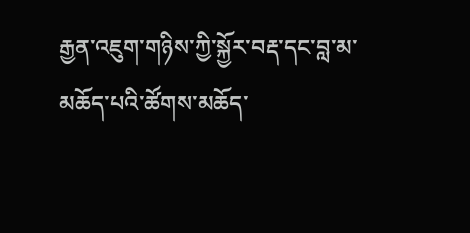རྒྱན་འཇུག་གཉིས་ཀྱི་སྐྱོར་བརྡ་དང་བླ་མ་མཆོད་པའི་ཚོགས་མཆོད་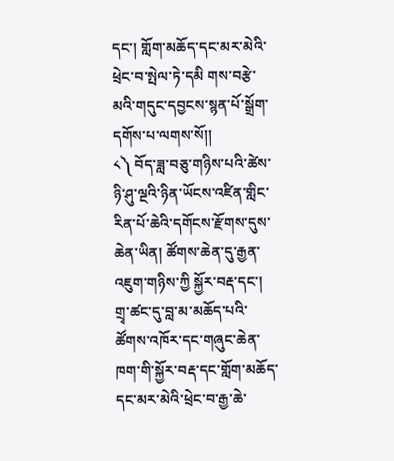དང་། གློག་མཆོད་དང་མར་མེའི་ཕྲེང་བ་སྤེལ་ཏེ་དམི གས་བརྩེ་མའི་གདུང་དབྱངས་སྙན་པོ་སྒྲོག་དགོས་པ་ལགས་སོ།།
༨༽ བོད་ཟླ་བཅུ་གཉིས་པའི་ཚེས་ཉི་ཤུ་ལྔའི་ཉིན་ཡོངས་འཛིན་གླིང་རིན་པོ་ཆེའི་དགོངས་རྫོགས་དུས་ཆེན་ཡིན། ཚོགས་ཆེན་དུ་རྒྱན་འཇུག་གཉིས་ཀྱི སྐྱོར་བརྡ་དང་། གྲྭ་ཚང་དུ་བླ་མ་མཆོད་པའི་ཚོགས་འཁོར་དང་གཞུང་ཆེན་ཁག་གི་སྐྱོར་བརྡ་དང་གློག་མཆོད་དང་མར་མེའི་ཕྲེང་བ་རྒྱ་ཆེ་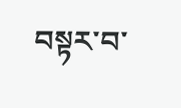བསྟར་བ་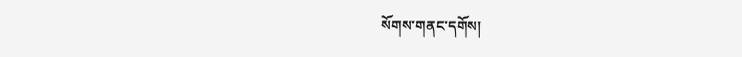སོགས་གནང་དགོས།